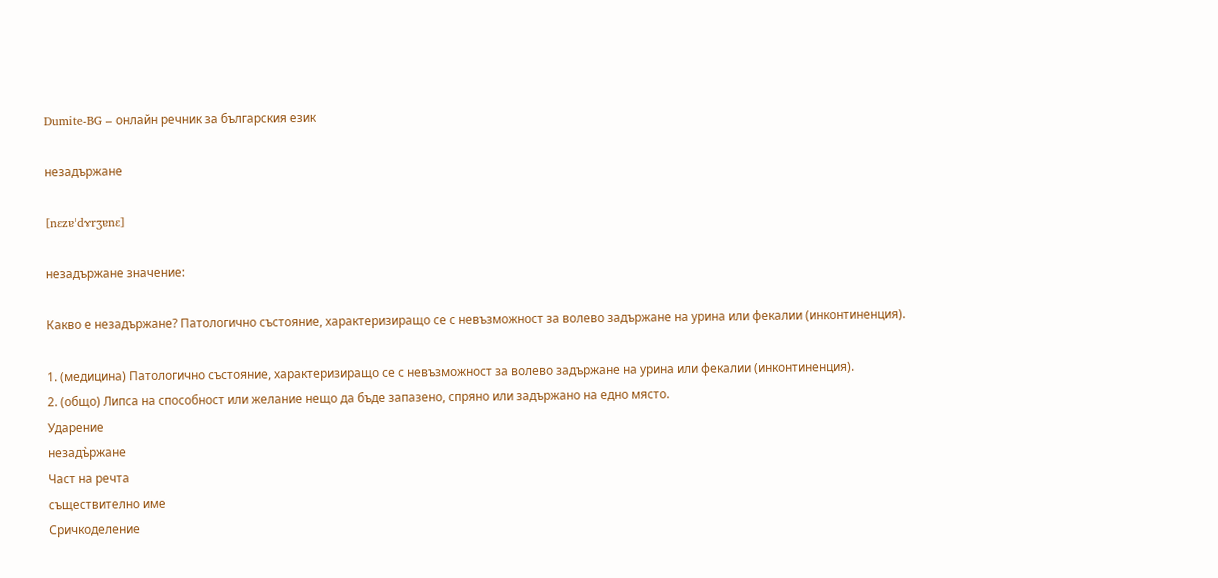Dumite-BG – онлайн речник за българския език

незадържане

[nɛzɐˈdɤrʒɐnɛ]

незадържане значение:

Какво е незадържане? Патологично състояние, характеризиращо се с невъзможност за волево задържане на урина или фекалии (инконтиненция).

1. (медицина) Патологично състояние, характеризиращо се с невъзможност за волево задържане на урина или фекалии (инконтиненция).
2. (общо) Липса на способност или желание нещо да бъде запазено, спряно или задържано на едно място.
Ударение
незадъ̀ржане
Част на речта
съществително име
Сричкоделение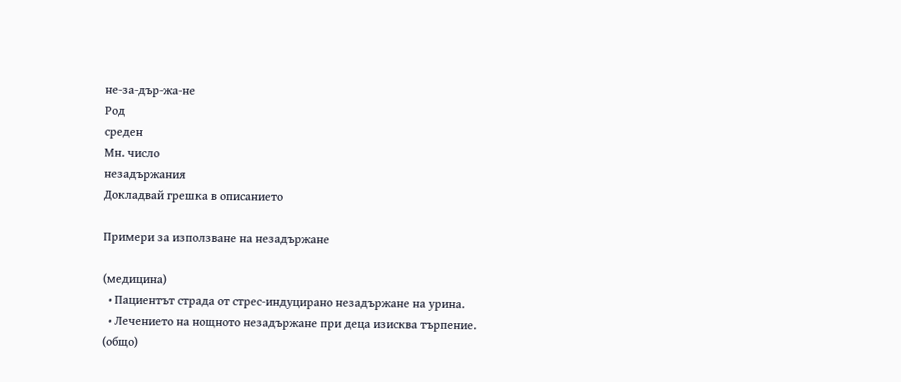не-за-дър-жа-не
Род
среден
Мн. число
незадържания
Докладвай грешка в описанието

Примери за използване на незадържане

(медицина)
  • Пациентът страда от стрес-индуцирано незадържане на урина.
  • Лечението на нощното незадържане при деца изисква търпение.
(общо)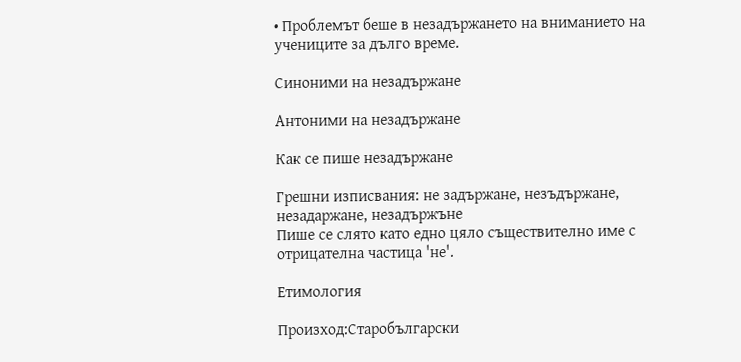• Проблемът беше в незадържането на вниманието на учениците за дълго време.

Синоними на незадържане

Антоними на незадържане

Как се пише незадържане

Грешни изписвания: не задържане, незъдържане, незадаржане, незадържъне
Пише се слято като едно цяло съществително име с отрицателна частица 'не'.

Етимология

Произход:Старобългарски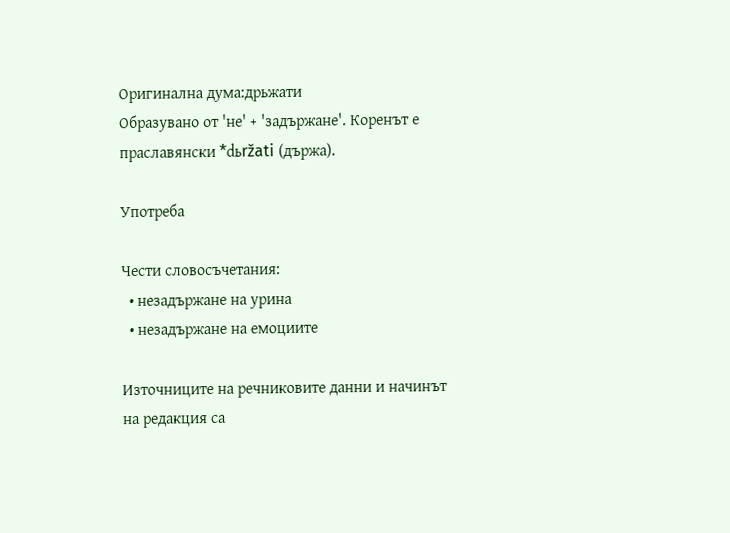Оригинална дума:дрьжати
Образувано от 'не' + 'задържане'. Коренът е праславянски *dьržati (държа).

Употреба

Чести словосъчетания:
  • незадържане на урина
  • незадържане на емоциите

Източниците на речниковите данни и начинът на редакция са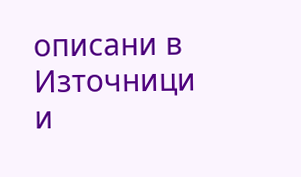описани в Източници и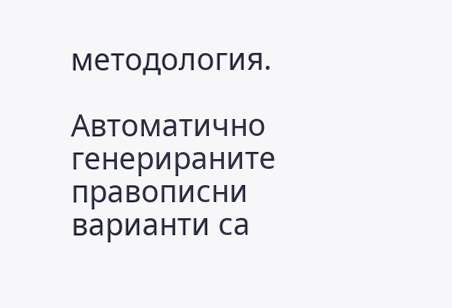методология.

Автоматично генерираните правописни варианти са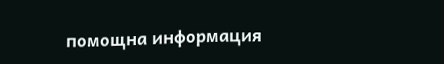помощна информация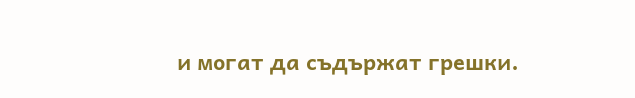и могат да съдържат грешки.